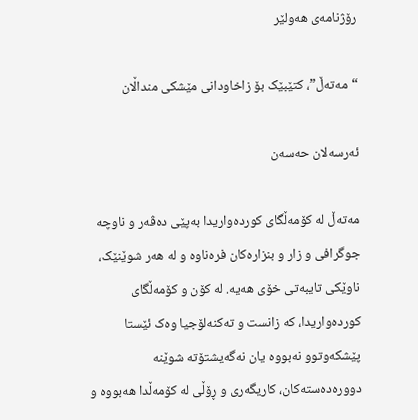رۆژنامەی ھەولێر

“مەتەڵ”، کتێبێک بۆ زاخاودانی مێشکی منداڵان

ئەرسەلان حەسەن

مەتەڵ لە کۆمەڵگای کوردەواریدا بەپێی دەڤەر و ناوچە جوگرافی و زار و بنزارەکان فرەناوە و لە هەر شوێنێک، ناوێکی تایبەتی خۆی هەیە. لە کۆن و کۆمەڵگای کوردەواریدا، کە زانست و تەکنەلۆجیا وەک ئێستا پێشکەوتوو نەبووە یان نەگەیشتۆتە شوێنە دوورەدەستەکان، کاریگەری و ڕۆڵی لە کۆمەڵدا هەبووە و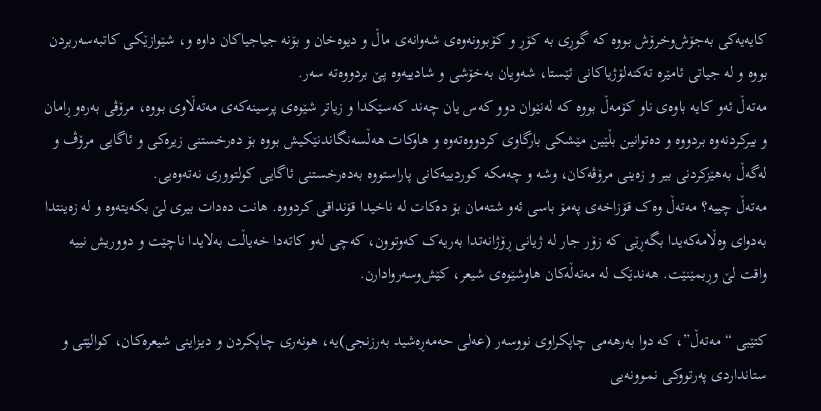کایەیەکی بەجۆش‌وخرۆش بووە کە گوڕی بە کۆڕ و کۆبوونەوەی شەوانەی ماڵ و دیوەخان و بۆنە جیاجیاکان داوە و، شێوازێکی کاتبەسەربردن بووە و لە جیاتی ئامێرە تەکنەلۆژیاکانی ئێستا، شەویان بەخۆشی و شادییەوە پێ بردووەتە سەر.
مەتەڵ ئەو کایە باوەی ناو کۆمەڵ بووە کە لەنێوان دوو کەس یان چەند کەسێکدا و زیاتر شێوەی پرسینەکەی مەتەڵاوی بووە، مرۆڤی بەرەو ڕامان و بیرکردنەوە بردووە و دەتوانین بڵێین مێشکی بارگاوی کردووەتەوە و هاوکات هەڵسەنگاندنێکیش بووە بۆ دەرخستنی زیرەکی و ئاگایی مرۆڤ و لەگەڵ بەهێزکردنی بیر و زەینی مرۆڤەکان، وشە و چەمکە کوردییەکانی پاراستووە بەدەرخستنی ئاگایی کولتووری نەتەوەیی.
مەتەڵ چییە؟ مەتەڵ وەک قۆزاخەی پەمۆ باسی ئەو شتەمان بۆ دەکات لە ناخیدا قۆنداقی کردووە. هانت دەدات بیری لێ بکەیتەوە و لە زەینتدا بەدوای وەڵامەکەیدا بگەڕێی کە زۆر جار لە ژیانی ڕۆژانەتدا بەریەک کەوتوون، کەچی لەو کاتەدا خەیاڵت بەلایدا ناچێت و دووریش نییە واقت لێ وڕبمێنێت. هەندێک لە مەتەڵەکان هاوشێوەی شیعر، کێش‌وسەروادارن.

کتێبی “مەتەڵ”، کە دوا بەرهەمی چاپکراوی نووسەر (عەلی حەمەڕەشید بەرزنجی)یە، هونەری چـاپکـردن و دیـزاینی شیعرەکـان، کوالێتی و ستانداردی پەرتووکی نمـوونەیی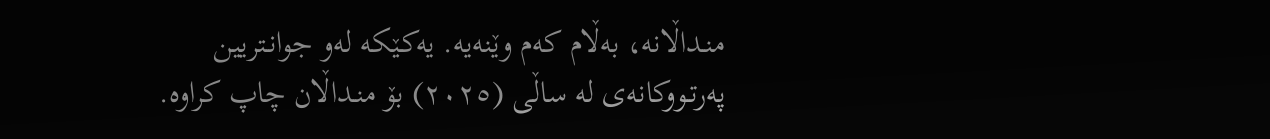منـداڵانە، بەڵام کەم وێنەیە. یەکـێکە لەو جوانـتریین پەرتـووکانەی لە ساڵی (٢٠٢٥) بۆ منـداڵان چاپ کراوە.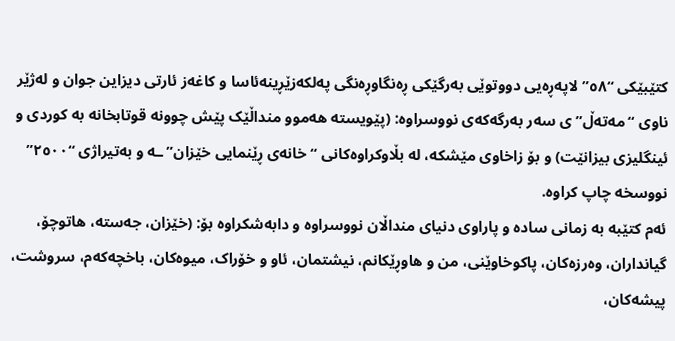کتێبێکی “٥٨” لاپەڕەیی دووتوێی بەرگێکی ڕەنگاوڕەنگی پەلکەزێڕینەئاسا و کاغەز ئارتی دیزاین جوان و لەژێر ناوی “مەتەڵ”ی سەر بەرگەکەی نووسراوە: (پێویستە هەموو منداڵێک پێش چوونە قوتابخانە بە کوردی و ئینگلیزی بیزانێت) و بۆ زاخاوی مێشکە، لە بڵاوکراوەکانی “خانەی ڕێنمایی خێزان”ـە و بەتیراژی “٢٥٠٠” نووسخە چاپ کراوە.
ئەم کتێبە بە زمانی سادە و پاراوی دنیای منداڵان نووسراوە و دابەشکراوە بۆ: (خێزان، جەستە، هاتوچۆ، گیانداران، وەرزەکان، پاکوخاوێنی، من و هاوڕێکانم، نیشتمان، ئاو و خۆراک، میوەکان، باخچەکەم، سروشت، پیشەکان،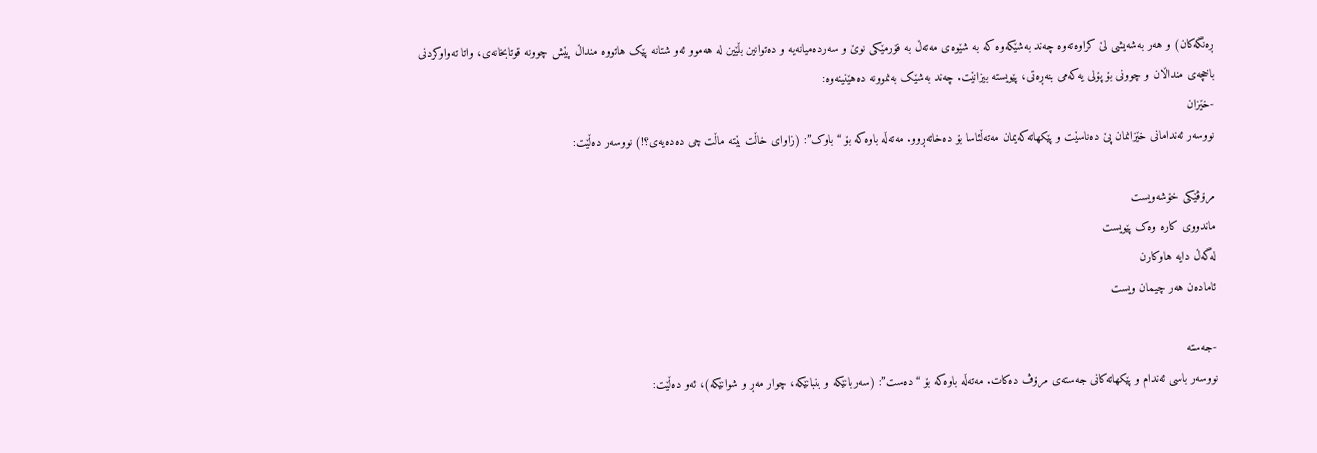ڕەنگەکان) و هەر بەشەیشی لێ کراوەتەوە چەند بەشێکەوە کە بە شێوەی مەتەڵ بە فۆرمێکی نوێ و سەردەمیانەیە و دەتوانین بڵێین لە هەموو ئەو شتانە پێک هاتووە منداڵ پێش چوونە قوتابخانەی، واتا تەواوکردنی باخچەی منداڵان و چوونی بۆ پۆلی یەکەمی بنەڕەتی، پێویستە بیزانێت. چەند بەشێک بەنموونە دەهێنینەوە:
-خێزان
نووسەر ئەندامانی خێزانمان پێ دەناسێت و پێکهاتەکەیمان مەتەڵئاسا بۆ دەخاتەڕوو. مەتەڵە باوەکە بۆ “باوک”: (زاوای خاڵت بێتە ماڵت چی دەدەیەی؟!) نووسەر دەڵێت:

مرۆڤێکی خۆشەویست
ماندووی کارە وەک پێویست
لەگەڵ دایە هاوکارن
ئامادەن هەر چیمان ویست

-جەستە
نووسەر باسی ئەندام و پێکهاتەکانی جەستەی مرۆڤ دەکات. مەتەڵە باوەکە بۆ “دەست”: (سەربانێکە و بنبانێکە، چوار مەڕ و شوانێکە)، ئەو دەڵێت: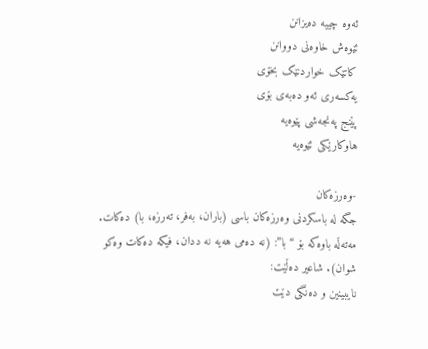ئەوە چییە دەیزانن
ئێوەش خاوەنی دووانن
کاتێک خواردنێک بخۆی
یەکسەری ئەو دەبەی بۆی
پێنج پەنجەشی پێوەیە
هاوکارێکی ئێوەیە

-وەرزەکان
جگە لە باسکردنی وەرزەکان باسی (باران، بەفر، تەرزە، با) دەکات. مەتەڵە باوەکە بۆ “با”: (نە دەمی هەیە نە ددان، فیکە دەکات وەکو شوان). شاعیر دەڵێت:
نایبینین و دەنگی دێت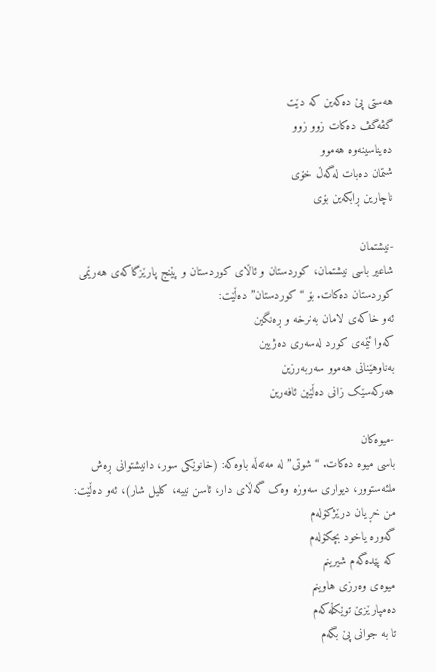هەستی پێ دەکەین کە دێت
گڤەگڤ دەکات زوو زوو
دەیناسینەوە هەموو
شتمان دەبات لەگەڵ خۆی
ناچارین ڕابکەین بۆی

-نیشتمان
شاعیر باسی نیشتمان، کوردستان و ئاڵای کوردستان و پێنج پارێزگاکەی هەرێمی کوردستان دەکات. بۆ “کوردستان” دەڵێت:
ئەو خاکەی لامان بەنرخە و ڕەنگین
کەوا ئێمەی کورد لەسەری دەژیین
بەناوهێنانی هەموو سەربەرزین
هەرکەسێک زانی دەڵێین ئافەرین

-میوەکان
باسی میوە دەکات. “شوتی” لە مەتەڵە باوەکە: (خانوێکی سور، دانیشتوانی ڕەش ملئەستوور، دیواری سەوزە وەک گەڵای دار، ئاسن نییە، کلیل شار)، ئەو دەڵێت:
من خڕ یان درێژکۆلەم
گەورە یاخود بچکۆلەم
کە پێدەگەم شیرینم
میوەی وەرزی هاوینم
دەمپارێزێ توێکڵەکەم
تا بە جوانی پێ بگەم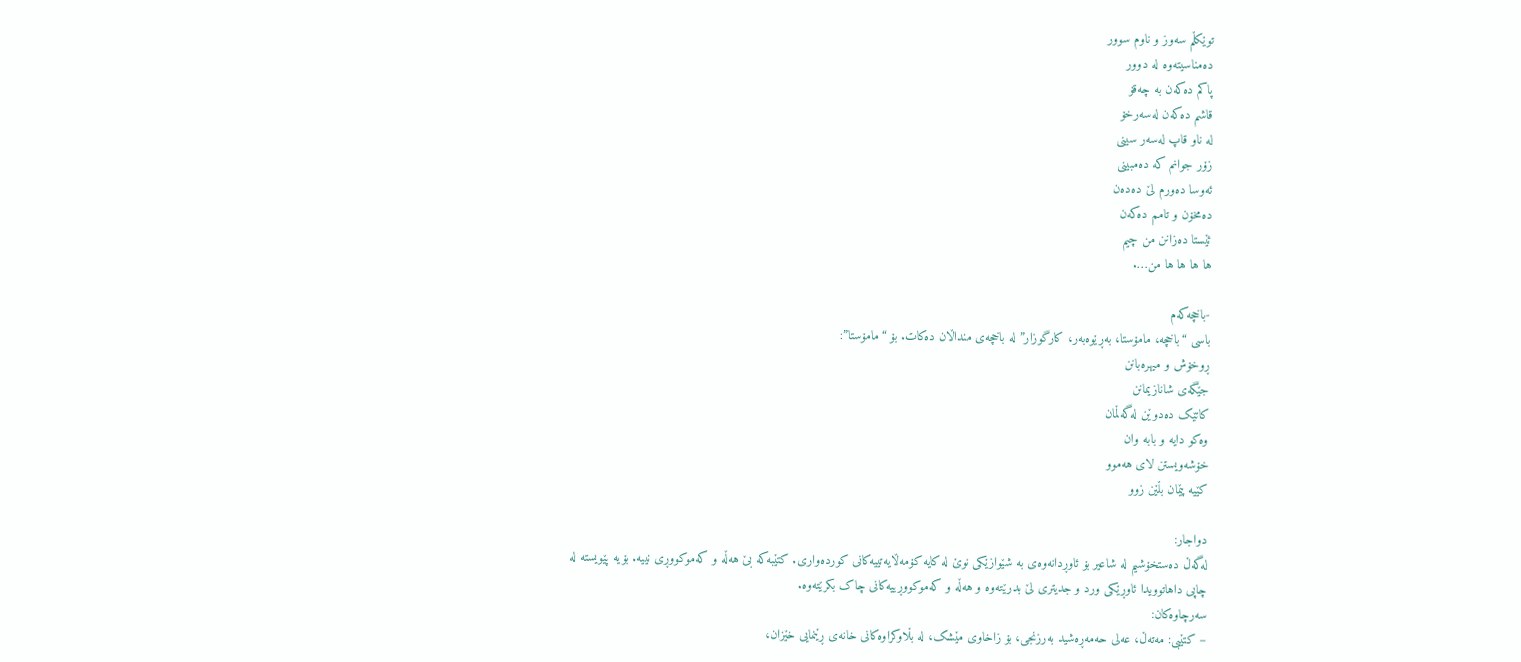توێکڵم سەوز و ناوم سوور
دەمناسیتەوە لە دوور
پاکم دەکەن بە چەقۆ
قاشم دەکەن لەسەرخۆ
لە ناو قاپ لەسەر سینی
زۆر جوانم کە دەمبینی
ئەوسا دەورم لێ دەدەن
دەمخۆن و تامم دەکەن
ئێستا دەزانن من چیم
ها ها ها ها من….

-باخچەکەم
باسی “باخچە، مامۆستا، بەڕێوەبەر، کارگوزار” لە باخچەی منداڵان دەکات. بۆ “مامۆستا”:
ڕوخۆش و میهرەبانن
جێگەی شانازیمانن
کاتێک دەدوێن لەگەڵمان
وەکو دایە و بابە وان
خۆشەویستن لای هەموو
کێیە پێمان بڵێن زوو

دواجار:
لەگەڵ دەستخۆشیم لە شاعیر بۆ ئاوڕدانەوەی بە شێوازێکی نوێ لە کایە کۆمەڵایەتییەکانی کوردەواری. کتێبەکە بێ هەڵە و کەموکووڕی نییە. بۆیە پێویستە لە چاپی داهاتوویدا ئاوڕێکی ورد و جدیتری لێ بدرێتەوە و هەڵە و کەموکووڕییەکانی چاک بکرێتەوە.
سەرچاوەکان:
– کتێبی: مەتەڵ، عەلی حەمەڕەشید بەرزنجی، بۆ زاخاوی مێشک، لە بڵاوکراوەکانی خانەی ڕێنمایی خێزان،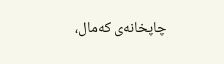چاپخانەی کەمال،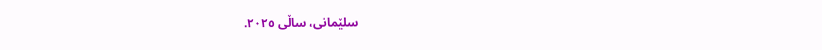سلێمانی، ساڵی ٢٠٢٥.